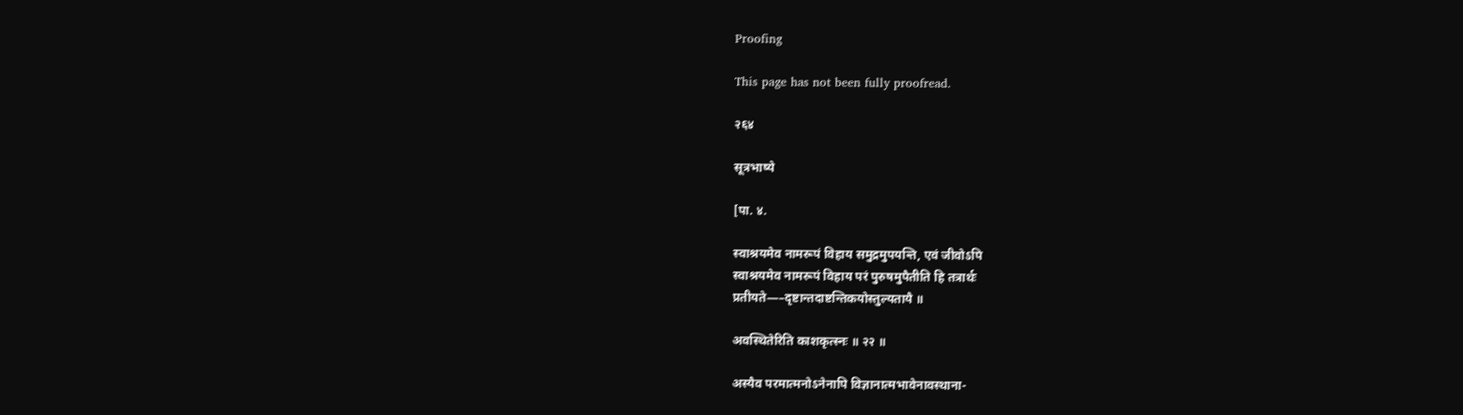Proofing

This page has not been fully proofread.

२६४

सूत्रभाष्ये

[पा. ४.

स्वाश्रयमेव नामरूपं विहाय समुद्रमुपयन्ति, एवं जीवोऽपि
स्वाश्रयमेव नामरूपं विहाय परं पुरुषमुपैतीति हि तत्रार्थः
प्रतीयते—–दृष्टान्तदाष्टन्तिकयोस्तुल्यतायै ॥

अवस्थितेरिति काशकृत्स्नः ॥ २२ ॥

अस्यैव परमात्मनोऽनेनापि विज्ञानात्मभावेनावस्थाना-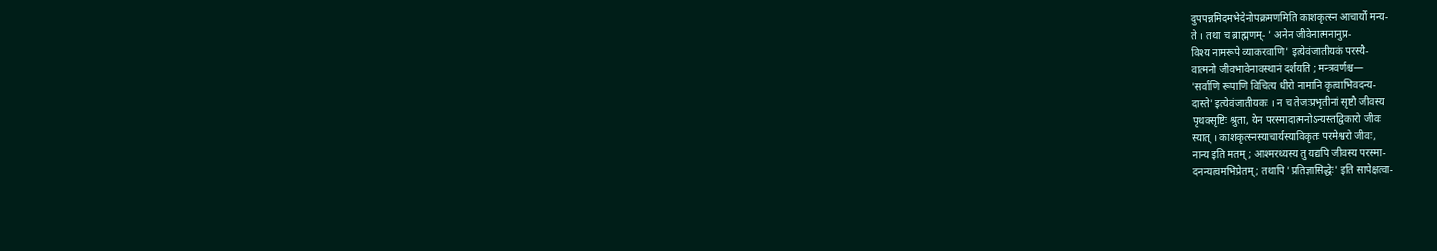दुपपन्नमिदमभेदेनोपक्रमणमिति काशकृत्स्न आचार्यों मन्य-
ते । तथा च ब्राह्मणम्- ' अनेन जीवेनात्मनानुप्र-
विश्य नामरूपे व्याकरवाणि' इत्येवंजातीयकं परस्यै-
वात्मनो जीवभावेनावस्थानं दर्शयति ; मन्त्रवर्णश्च—
'सर्वाणि रूपाणि विचित्य धीरो नामानि कृत्वाभिवदन्य-
दास्ते' इत्येवंजातीयकः । न च तेजःप्रभृतीनां सृष्टौ जीवस्य
पृथक्सृष्टिः श्रुता, येन परस्मादात्मनोऽन्यस्तद्विकारो जीवः
स्यात् । काशकृत्स्नस्याचार्यस्याविकृतः परमेश्वरो जीवः,
नान्य इति मतम् ; आश्मरथ्यस्य तु यद्यपि जीवस्य परस्मा-
दनन्यत्वमभिप्रेतम् ; तथापि 'प्रतिज्ञासिद्धेः' इति सापेक्षत्वा-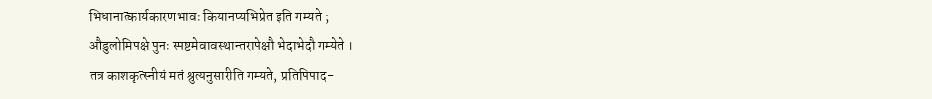भिधानात्कार्यकारणभावः कियानप्यभिप्रेत इति गम्यते ;
औडुलोमिपक्षे पुनः स्पष्टमेवावस्थान्तरापेक्षौ भेदाभेदौ गम्येते ।
तत्र काशकृत्स्नीयं मतं श्रुत्यनुसारीति गम्यते, प्रतिपिपाद-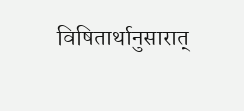विषितार्थानुसारात्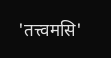'तत्त्वमसि'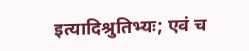इत्यादिश्रुतिभ्यः; एवं च